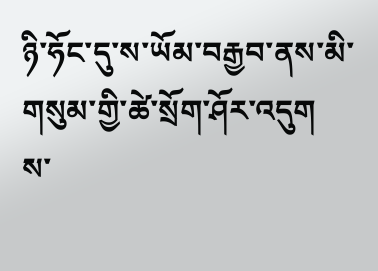ཉི་ཧོང་དུ་ས་ཡོམ་བརྒྱབ་ནས་མི་གསུམ་གྱི་ཚེ་སྲོག་ཤོར་འདུག
ས་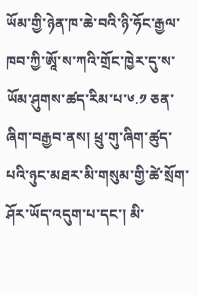ཡོམ་གྱི་ཉེན་ཁ་ཆེ་བའི་ཉི་ཧོང་རྒྱལ་ཁབ་ཀྱི་ཨཱོ་ས་ཀའི་གྲོང་ཁྱེར་དུ་ས་ཡོམ་ཤུགས་ཚད་རིམ་པ་༦.༡ ཅན་ཞིག་བརྒྱབ་ནས། ཕྲུ་གུ་ཞིག་ཚུད་པའི་ཉུང་མཐར་མི་གསུམ་གྱི་ཚེ་སྲོག་ཤོར་ཡོད་འདུག་པ་དང་། མི་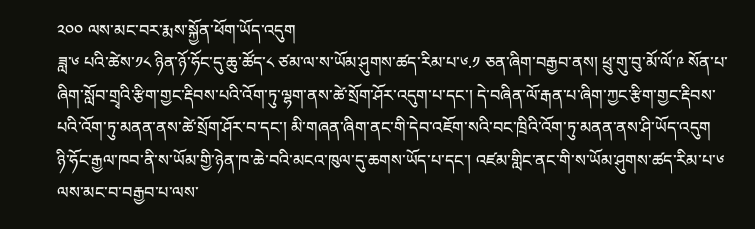༢༠༠ ལས་མང་བར་རྨས་སྐྱོན་ཕོག་ཡོད་འདུག
ཟླ་༦ པའི་ཚེས་༡༨ ཉིན་ཉོ་ཧོང་དུ་ཆུ་ཚོད་༨ ཙམ་ལ་ས་ཡོམ་ཤུགས་ཚད་རིམ་པ་༦.༡ ཅན་ཞིག་བརྒྱབ་ནས། ཕྲུ་གུ་བུ་མོ་ལོ་༩ སོན་པ་ཞིག་སློབ་གྲྭའི་རྩིག་གྱང་རྡིབས་པའི་འོག་ཏུ་ལྷག་ནས་ཚེ་སྲོག་ཤོར་འདུག་པ་དང་། དེ་བཞིན་ལོ་རྒན་པ་ཞིག་ཀྱང་རྩིག་གྱང་རྡིབས་པའི་འོག་ཏུ་མནན་ནས་ཚེ་སྲོག་ཤོར་བ་དང་། མི་གཞན་ཞིག་ནང་གི་དེབ་འཇོག་སའི་བང་ཁྲིའི་འོག་ཏུ་མནན་ནས་ཤི་ཡོད་འདུག
ཉི་ཧོང་རྒྱལ་ཁབ་ནི་ས་ཡོམ་གྱི་ཉེན་ཁ་ཆེ་བའི་མངའ་ཁུལ་དུ་ཆགས་ཡོད་པ་དང་། འཛམ་གླིང་ནང་གི་ས་ཡོམ་ཤུགས་ཚད་རིམ་པ་༦ ལས་མང་བ་བརྒྱབ་པ་ལས་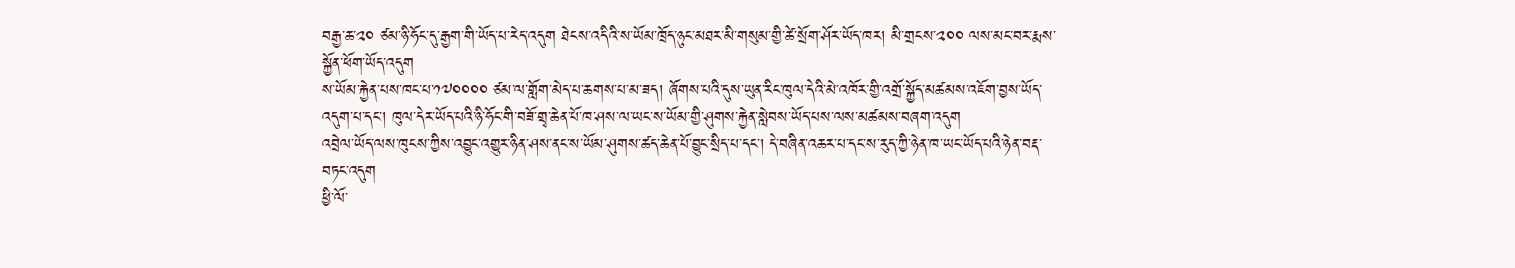བརྒྱ་ཆ་༢༠ ཙམ་ཉི་ཧོང་དུ་རྒྱག་གི་ཡོད་པ་རེད་འདུག ཐེངས་འདིའི་ས་ཡོམ་ཁྲོད་ཉུང་མཐར་མི་གསུམ་གྱི་ཚེ་སྲོག་ཤོར་ཡོད་ཁར། མི་གྲངས་༢༠༠ ལས་མང་བར་རྨས་སྐྱོན་ཕོག་ཡོད་འདུག
ས་ཡོམ་རྐྱེན་པས་ཁང་པ་༡༧༠༠༠༠ ཙམ་ལ་གློག་མེད་པ་ཆགས་པ་མ་ཟད། ཞོགས་པའི་དུས་ཡུན་རིང་ཁུལ་དེའི་མེ་འཁོར་གྱི་འགྲོ་སྐྱོད་མཚམས་འཇོག་བྱས་ཡོད་འདུག་པ་དང་། ཁུལ་དེར་ཡོད་པའི་ཉི་ཧོང་གི་བཟོ་གྲྭ་ཆེན་པོ་ཁ་ཤས་ལ་ཡང་ས་ཡོམ་གྱི་ཤུགས་རྐྱེན་སླེབས་ཡོད་པས་ལས་མཚམས་བཞག་འདུག
འབྲེལ་ཡོད་ལས་ཁུངས་ཀྱིས་འབྱུང་འགྱུར་ཉིན་ཤས་ནང་ས་ཡོམ་ཤུགས་ཚད་ཆེན་པོ་བྱུང་སྲིད་པ་དང་། དེ་བཞིན་འཆར་པ་དང་ས་རུད་ཀྱི་ཉེན་ཁ་ཡང་ཡོད་པའི་ཉེན་བརྡ་བཏང་འདུག
ཕྱི་ལོ་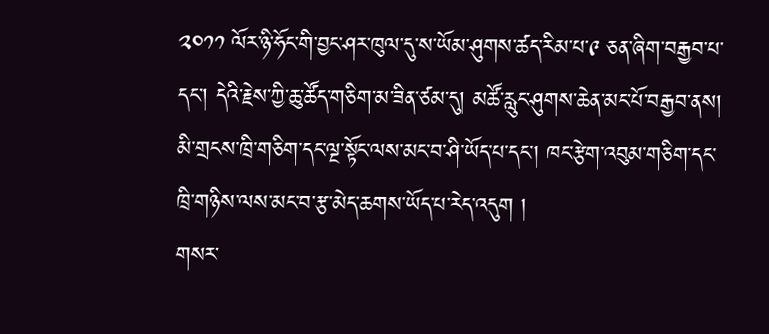༢༠༡༡ ལོར་ཉི་ཧོང་གི་བྱང་ཤར་ཁུལ་དུ་ས་ཡོམ་ཤུགས་ཚད་རིམ་པ་༩ ཅན་ཞིག་བརྒྱབ་པ་དང་། དེའི་རྗེས་ཀྱི་ཆུ་ཚོད་གཅིག་མ་ཟིན་ཙམ་དུ། མཚོ་རླུང་ཤུགས་ཆེན་མང་པོ་བརྒྱབ་ནས། མི་གྲངས་ཁྲི་གཅིག་དང་ལྔ་སྟོང་ལས་མང་བ་ཤི་ཡོད་པ་དང་། ཁང་རྩེག་འབུམ་གཅིག་དང་ཁྲི་གཉིས་ལས་མང་བ་རྩ་མེད་ཆགས་ཡོད་པ་རེད་འདུག །
གསར་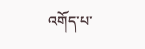འགོད་པ་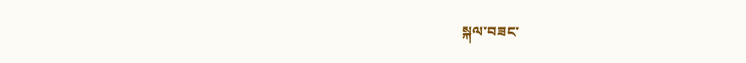སྐལ་བཟང་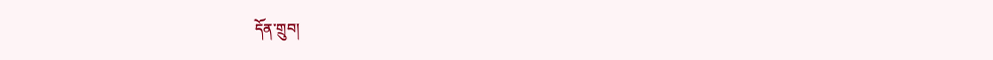དོན་གྲུབ།